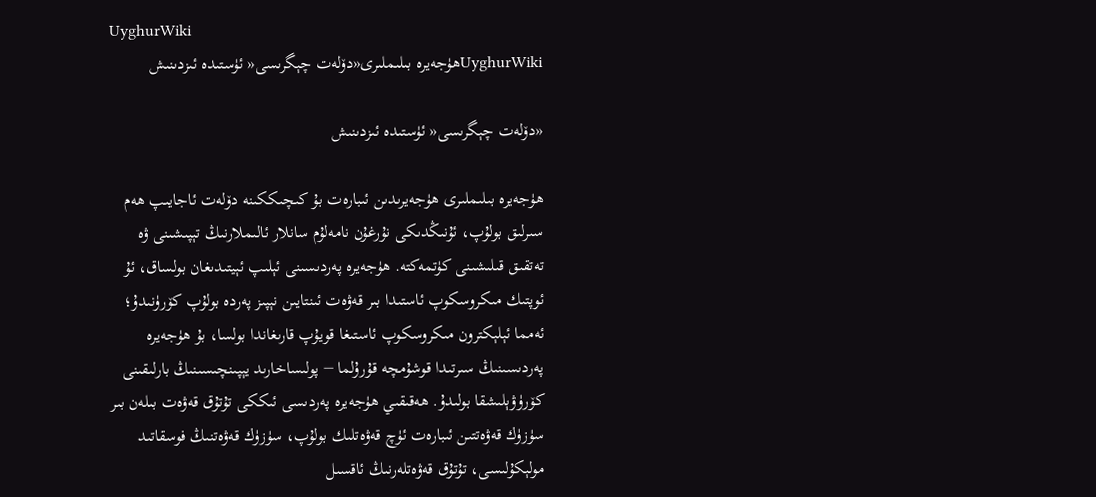UyghurWiki
UyghurWikiھۈجەيرە بىلىملىرى«دۆلەت چېگرىسى« ئۈستىدە ئىزدىنىش

«دۆلەت چېگرىسى« ئۈستىدە ئىزدىنىش

ھۈجەيرە بىلىملىرى ھۈجەيرىدىن ئىبارەت بۇ كىچىككىنە دۆلەت ئاجايىپ ھەم سىرلىق بولۇپ، ئۇنىڭدىكى نۇرغۇن نامەلۇم سانلار ئالىملارنىڭ تېپىشىنى ۋە تەتقىق قىلىشىنى كۈتمەكتە. ھۈجەيرە پەردىسىنى ئېلىپ ئېيتىدىغان بولساق، ئۇ ئوپتىك مىكروسكوپ ئاستىدا بىر قەۋەت ئىنتايىن نېپىز پەردە بولۇپ كۆرۈنىدۇ؛ ئەمما ئېلېكترون مىكروسكوپ ئاستىغا قويۇپ قارىغاندا بولسا، بۇ ھۈجەيرە پەردىسىنىڭ سىرتىدا قوشۇمچە قۇرۇلما − پولىساخارىد يېپىنچىسىنىڭ بارلىقىنى كۆرۈۋېلىشقا بولىدۇ. ھەقىقىي ھۈجەيرە پەردىسى ئىككى تۇتۇق قەۋەت بىلەن بىر سۈزۈك قەۋەتتىن ئىبارەت ئۈچ قەۋەتلىك بولۇپ، سۈزۈك قەۋەتنىڭ فوسقاتىد مولېكۇلىسى، تۇتۇق قەۋەتلەرنىڭ ئاقسىل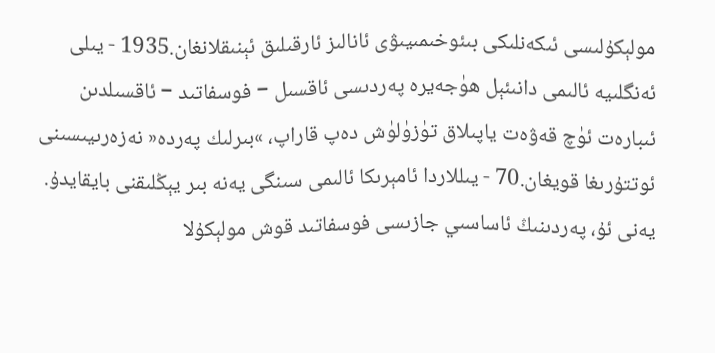مولېكۇلىسى ئىكەنلىكى بىئوخىمىيىۋى ئانالىز ئارقىلىق ئېنىقلانغان.1935 - يىلى ئەنگلىيە ئالىمى دانىئېل ھۈجەيرە پەردىسى ئاقسىل − فوسفاتىد − ئاقسىلدىن ئىبارەت ئۈچ قەۋەت ياپىلاق تۈزۈلۈش دەپ قاراپ، »بىرلىك پەردە« نەزەرىيىسىنى ئوتتۇرىغا قويغان.70 - يىللاردا ئامېرىكا ئالىمى سىنگى يەنە بىر يېڭلىقنى بايقايدۇ. يەنى ئۇ، پەردىنىڭ ئاساسىي جازىسى فوسفاتىد قوش مولېكۇلا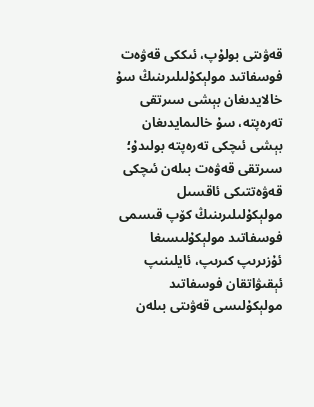قەۋىتى بولۇپ، ئىككى قەۋەت فوسفاتىد مولېكۇلىلىرىنىڭ سۇ خالايدىغان بېشى سىرتقى تەرەپتە، سۇ خالىمايدىغان بېشى ئىچكى تەرەپتە بولىدۇ؛ سىرتقى قەۋەت بىلەن ئىچكى قەۋەتتىكى ئاقسىل مولېكۇلىلىرىنىڭ كۆپ قىسمى فوسفاتىد مولېكۇلىسىغا ئۇزىرىپ كىرىپ، ئايلىنىپ ئېقىۋاتقان فوسفاتىد مولېكۇلىسى قەۋىتى بىلەن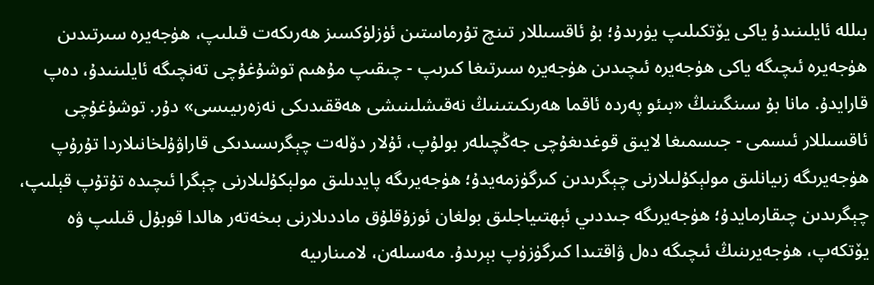بىللە ئايلىنىدۇ ياكى يۆتكىلىپ يۈرىدۇ؛ بۇ ئاقسىللار تىنچ تۇرماستىن ئۈزلۈكسىز ھەرىكەت قىلىپ، ھۈجەيرە سىرتىدىن ھۈجەيرە ئىچىگە ياكى ھۈجەيرە ئىچىدىن ھۈجەيرە سىرتىغا كىرىپ - چىقىپ مۇھىم توشۇغۇچى تەنچىگە ئايلىنىدۇ، دەپ قارايدۇ. مانا بۇ سىنگىنىڭ «بىئو پەردە ئاقما ھەرىكىتىنىڭ نەقىشلىنىشى ھەققىدىكى نەزەرىيىسى» دۇر. توشۇغۇچى ئاقسىللار ئىسمى - جىسمىغا لايىق قوغدىغۇچى جەڭچىلەر بولۇپ، ئۇلار دۆلەت چېگرىسىدىكى قاراۋۇلخانىلاردا تۇرۇپ ھۈجەيرىگە زىيانلىق مولېكۇلىلارنى چېگرىدىن كىرگۈزمەيدۇ؛ ھۈجەيرىگە پايدىلىق مولېكۇلىلارنى چېگرا ئىچىدە تۇتۇپ قېلىپ، چېگرىدىن چىقارمايدۇ؛ ھۈجەيرىگە جىددىي ئېھتىياجلىق بولغان ئوزۇقلۇق ماددىلارنى بىخەتەر ھالدا قوبۇل قىلىپ ۋە يۆتكەپ، ھۈجەيرىنىڭ ئىچىگە دەل ۋاقتىدا كىرگۈزۈپ بېرىدۇ. مەسىلەن، لامىنارىيە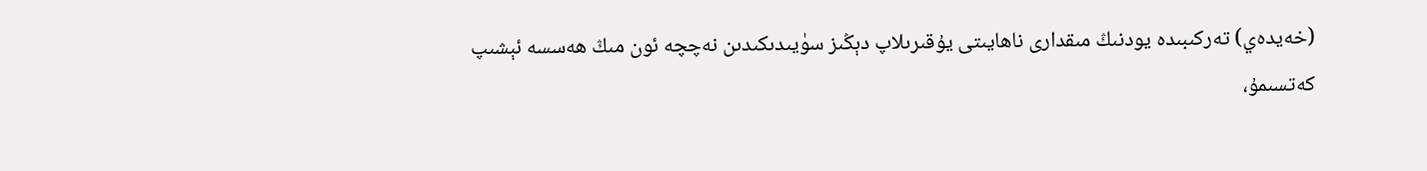(خەيدەي) تەركىبىدە يودنىڭ مىقدارى ناھايىتى يۇقىرىلاپ دېڭىز سۈيىدىكىدىن نەچچە ئون مىڭ ھەسسە ئېشىپ كەتسىمۇ،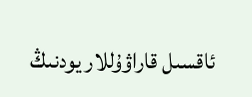ئاقسىل قاراۋۇللار يودنىڭ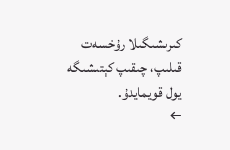كىرىشىگىلا رۇخسەت قىلىپ، چىقىپ كېتىشىگە يول قويمايدۇ.
←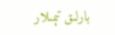بارلىق تېمىلار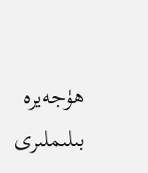ھۈجەيرە بىلىملىرى